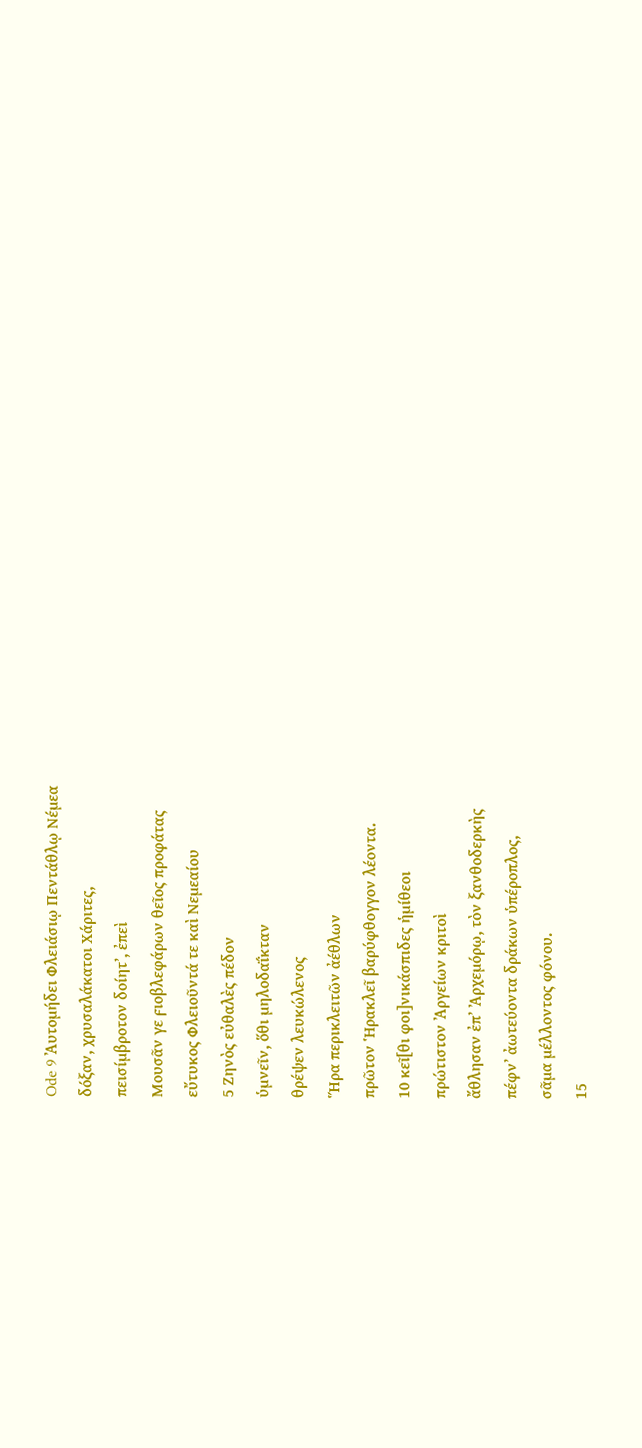Ode 9 Ἀυτομήδει Φλειάσιῳ Πεντάθλῳ Νέμεα
δόξαν, χρυσαλάκατοι Χάριτες,
πεισίμβροτον δοίητʼ, ἐπεὶ
Μουσᾶν γε ϝιοβλεφάρων θεῖος προφάτας
εὔτυκος Φλειοῦντά τε καὶ Νεμεαίου
5 Ζηνὸς εὐθαλὲς πέδον
ὑμνεῖν, ὅθι μηλοδαΐκταν
θρέψεν λευκώλενος
Ἥρα περικλειτῶν ἀέθλων
πρῶτον Ἡρακλεῖ βαρύφθογγον λέοντα.
10 κεῖ[θι φοι]νικάσπιδες ἡμίθεοι
πρώτιστον Ἀργείων κριτοὶ
ἄθλησαν ἐπʼ Ἀρχεμόρῳ, τὸν ξανθοδερκὴς
πέφνʼ ἀωτεύοντα δράκων ὑπέροπλος,
σᾶμα μέλλοντος φόνου.
15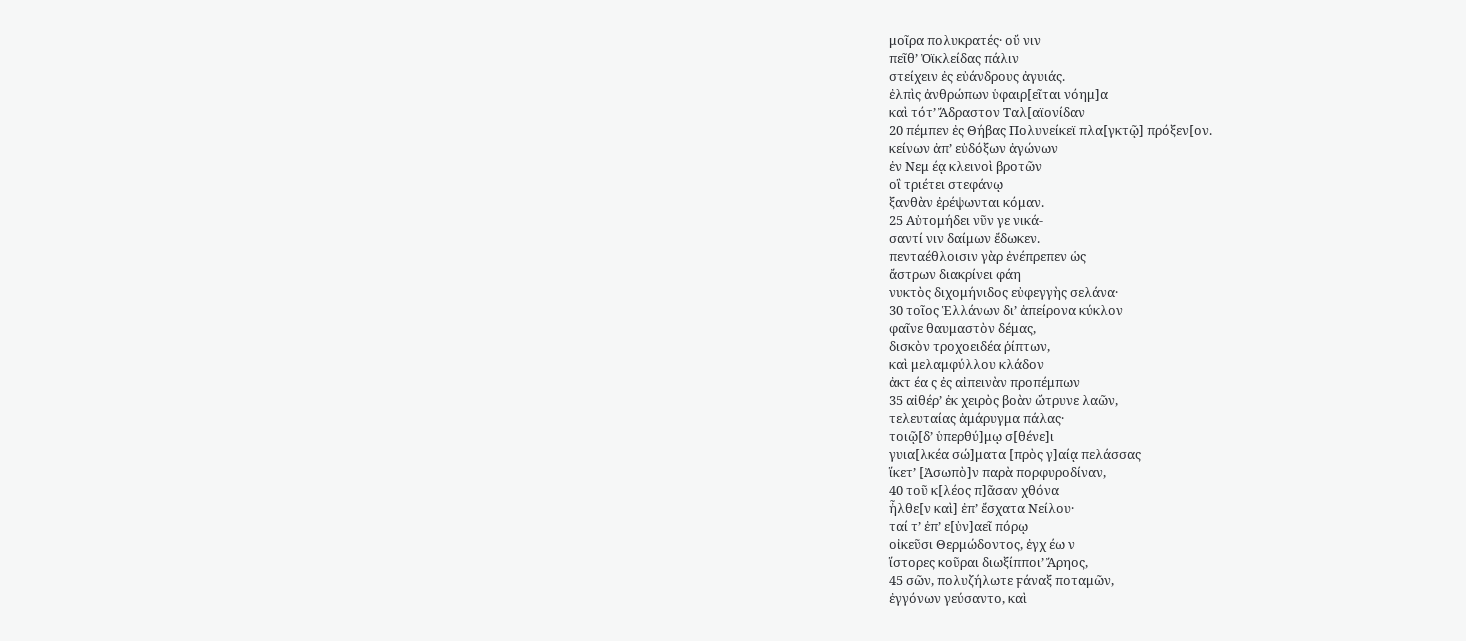μοῖρα πολυκρατές· οὔ νιν
πεῖθʼ Ὀϊκλείδας πάλιν
στείχειν ἐς εὐάνδρους ἀγυιάς.
ἐλπὶς ἀνθρώπων ὑφαιρ[εῖται νόημ]α
καὶ τότʼ Ἄδραστον Ταλ[αϊονίδαν
20 πέμπεν ἐς Θήβας Πολυνείκεϊ πλα[γκτῷ] πρόξεν[ον.
κείνων ἀπʼ εὐδόξων ἀγώνων
ἐν Νεμ έᾳ κλεινοὶ βροτῶν
οἳ τριέτει στεφάνῳ
ξανθὰν ἐρέψωνται κόμαν.
25 Αὐτομήδει νῦν γε νικά-
σαντί νιν δαίμων ἔδωκεν.
πενταέθλοισιν γὰρ ἐνέπρεπεν ὡς
ἄστρων διακρίνει φάη
νυκτὸς διχομήνιδος εὐφεγγὴς σελάνα·
30 τοῖος Ἑλλάνων διʼ ἀπείρονα κύκλον
φαῖνε θαυμαστὸν δέμας,
δισκὸν τροχοειδέα ῥίπτων,
καὶ μελαμφύλλου κλάδον
ἀκτ έα ς ἐς αἰπεινὰν προπέμπων
35 αἰθέρʼ ἐκ χειρὸς βοὰν ὤτρυνε λαῶν,
τελευταίας ἀμάρυγμα πάλας·
τοιῷ[δʼ ὑπερθύ]μῳ σ[θένε]ι
γυια[λκέα σώ]ματα [πρὸς γ]αίᾳ πελάσσας
ἵκετʼ [Ἀσωπὸ]ν παρὰ πορφυροδίναν,
40 τοῦ κ[λέος π]ᾶσαν χθόνα
ἦλθε[ν καὶ] ἐπʼ ἔσχατα Νείλου·
ταί τʼ ἐπʼ ε[ὐν]αεῖ πόρῳ
οἰκεῦσι Θερμώδοντος, ἐγχ έω ν
ἵστορες κοῦραι διωξίπποιʼ Ἄρηος,
45 σῶν, πολυζήλωτε ϝάναξ ποταμῶν,
ἐγγόνων γεύσαντο, καὶ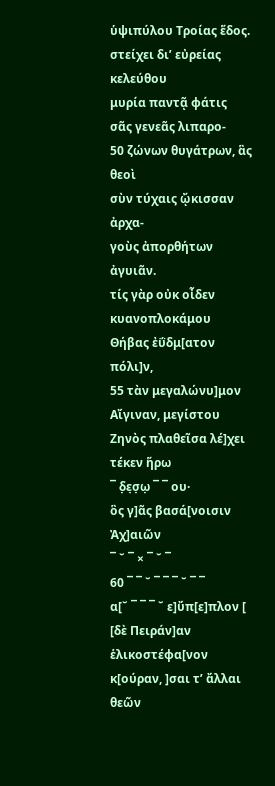ὑψιπύλου Τροίας ἕδος.
στείχει διʼ εὐρείας κελεύθου
μυρία παντᾷ φάτις
σᾶς γενεᾶς λιπαρο-
50 ζώνων θυγάτρων, ἃς θεοὶ
σὺν τύχαις ᾤκισσαν ἀρχα-
γοὺς ἀπορθήτων ἀγυιᾶν.
τίς γὰρ οὐκ οἶδεν κυανοπλοκάμου
Θήβας ἐΰδμ[ατον πόλι]ν,
55 τὰν μεγαλώνυ]μον Αἴγιναν, μεγίστου
Ζηνὸς πλαθεῖσα λέ]χει τέκεν ἥρω
¯ δ̣ε̣σ̣ω̣ ¯ ¯ ου·
ὃς γ]ᾶς βασά[νοισιν Ἀχ]αιῶν
¯ ˘ ¯ × ¯ ˘ ¯
60 ¯ ¯ ˘ ¯ ¯ ¯ ˘ ¯ ¯
α[˘ ¯ ¯ ¯ ˘ ε]ὔπ[ε]πλον [
[δὲ Πειράν]αν ἑλικοστέφα[νον
κ[ούραν, ]σαι τʼ ἄλλαι θεῶν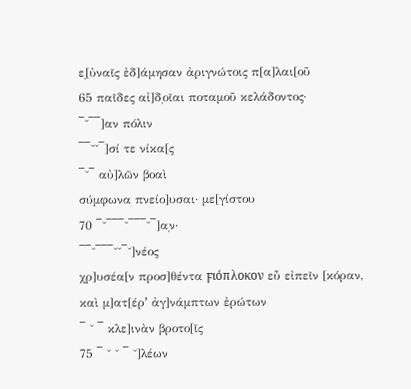ε̣[ὐναῖς ἐδ]άμησαν ἀριγνώτοις π[α]λαι[οῦ
65 παῖδες αἰ]δ̣οῖαι ποταμοῦ κελάδοντος·
¯˘¯¯]αν πόλιν
¯¯˘˘¯]σί τε νίκα[ς
¯˘¯ αὐ]λῶν βοαὶ
σύμφωνα πνείο]υσαι· με[γίστου
70 ¯˘¯¯¯˘¯¯¯˘¯]α̣ν·
¯¯˘¯¯¯˘˘¯˘]νέος
χρ]υσέα[ν προσ]θέντα ϝιόπλοκον εὖ εἰπεῖν [κόραν,
καὶ μ]ατ[έρʼ ἀγ]νάμπτων ἐρώτων
¯ ˘ ¯ κλε]ινὰν βροτο[ῖς
75 ¯ ˘ ˘ ¯ ˘]λέων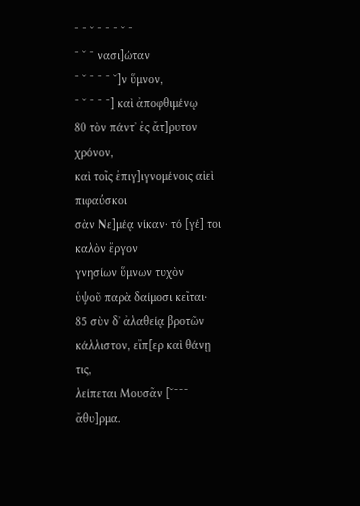¯ ¯ ˘ ¯ ¯ ¯ ˘ ¯
¯ ˘ ¯ νασι]ώταν
¯ ˘ ¯ ¯ ¯ ˘]ν ὕμνον,
¯ ˘ ¯ ¯ ¯] καὶ ἀποφθιμένῳ
80 τὸν πάντʼ ἐς ἄτ]ρυτον χρόνον,
καὶ τοῖς ἐπιγ]ιγνομένοις αἰεὶ πιφαύσκοι
σὰν Νε]μέᾳ νίκαν· τό [γέ] τοι καλὸν ἔργον
γνησίων ὕμνων τυχὸν
ὑψοῦ παρὰ δαίμοσι κεῖται·
85 σὺν δʼ ἀλαθείᾳ βροτῶν
κάλλιστον, εἴπ[ερ καὶ θάνῃ τις,
λείπεται Μουσᾶν [˘¯¯¯ ἄθυ]ρμα.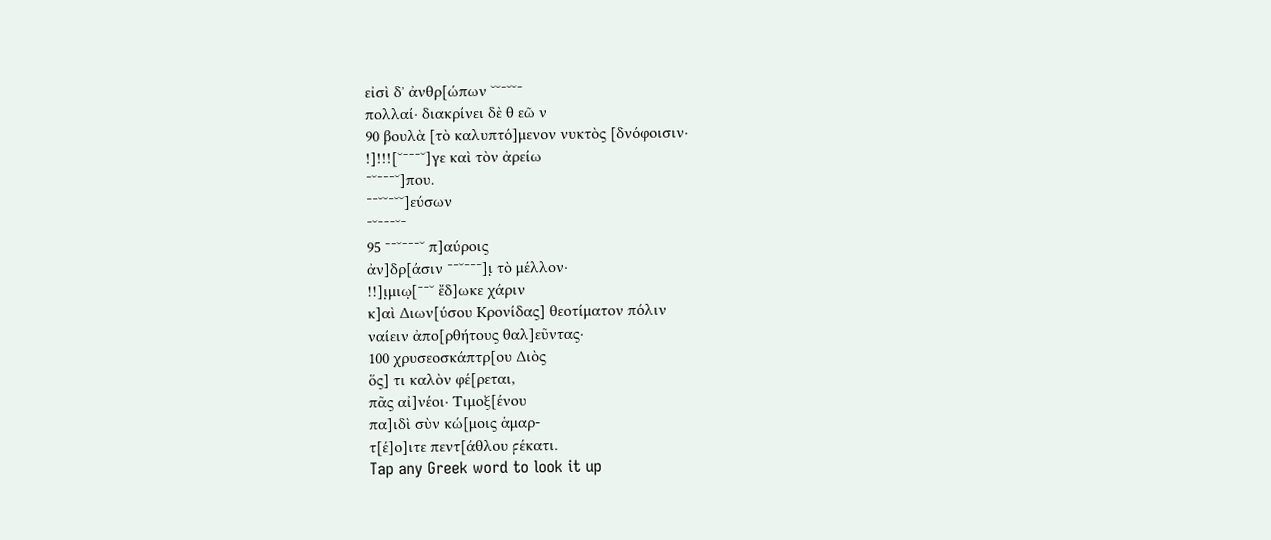εἰσὶ δʼ ἀνθρ[ώπων ˘˘¯˘˘¯
πολλαί· διακρίνει δὲ θ εῶ ν
90 βουλὰ [τὸ καλυπτό]μενον νυκτὸς [δνόφοισιν·
!]!!![˘¯¯¯˘]γε καὶ τὸν ἀρείω
¯˘¯¯¯˘]που.
¯¯˘˘¯˘˘]εύσων
¯˘¯¯¯˘¯
95 ¯¯˘¯¯¯˘ π]αύροις
ἀν]δρ[άσιν ¯¯˘¯¯¯]ι̣ τὸ μέλλον·
!!]ι̣μιω̣[¯¯˘ ἔδ]ωκε χάριν
κ]αὶ Διων[ύσου Κρονίδας] θεοτίματον πόλιν
ναίειν ἀπο[ρθήτους θαλ]εῦντας·
100 χρυσεοσκάπτρ[ου Διὸς
ὅς] τι καλὸν φέ[ρεται,
πᾶς αἰ]νέοι· Τιμοξ[ένου
πα]ιδὶ σὺν κώ[μοις ἁμαρ-
τ[έ]ο]ιτε πεντ[άθλου ϝέκατι.
Tap any Greek word to look it up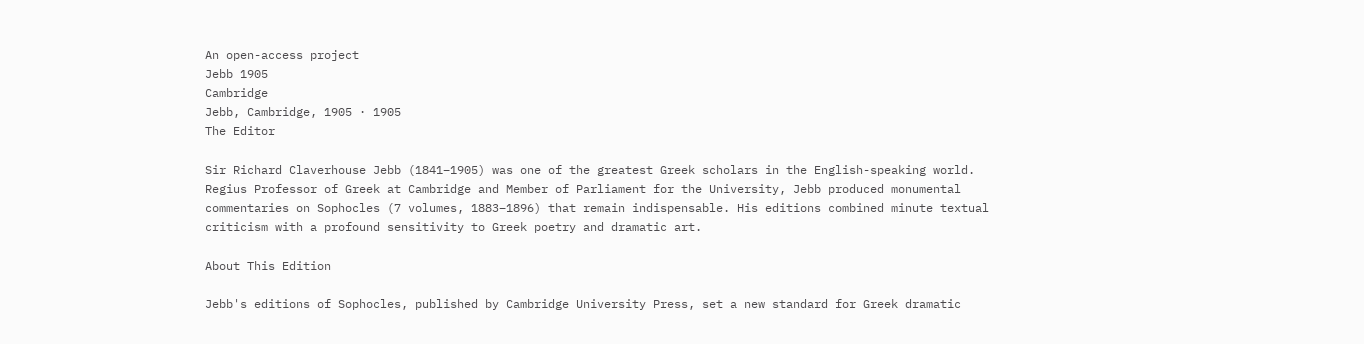An open-access project
Jebb 1905
Cambridge
Jebb, Cambridge, 1905 · 1905
The Editor

Sir Richard Claverhouse Jebb (1841–1905) was one of the greatest Greek scholars in the English-speaking world. Regius Professor of Greek at Cambridge and Member of Parliament for the University, Jebb produced monumental commentaries on Sophocles (7 volumes, 1883–1896) that remain indispensable. His editions combined minute textual criticism with a profound sensitivity to Greek poetry and dramatic art.

About This Edition

Jebb's editions of Sophocles, published by Cambridge University Press, set a new standard for Greek dramatic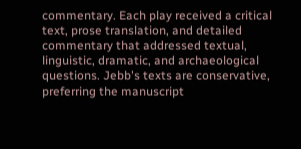commentary. Each play received a critical text, prose translation, and detailed commentary that addressed textual, linguistic, dramatic, and archaeological questions. Jebb's texts are conservative, preferring the manuscript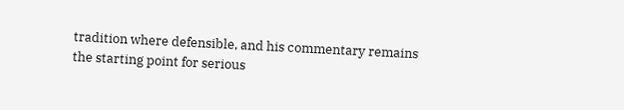tradition where defensible, and his commentary remains the starting point for serious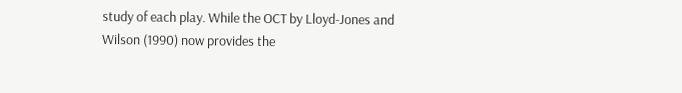study of each play. While the OCT by Lloyd-Jones and Wilson (1990) now provides the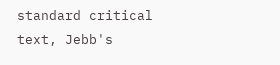standard critical text, Jebb's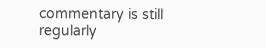commentary is still regularly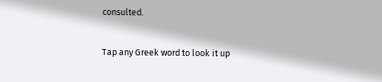consulted.

Tap any Greek word to look it up